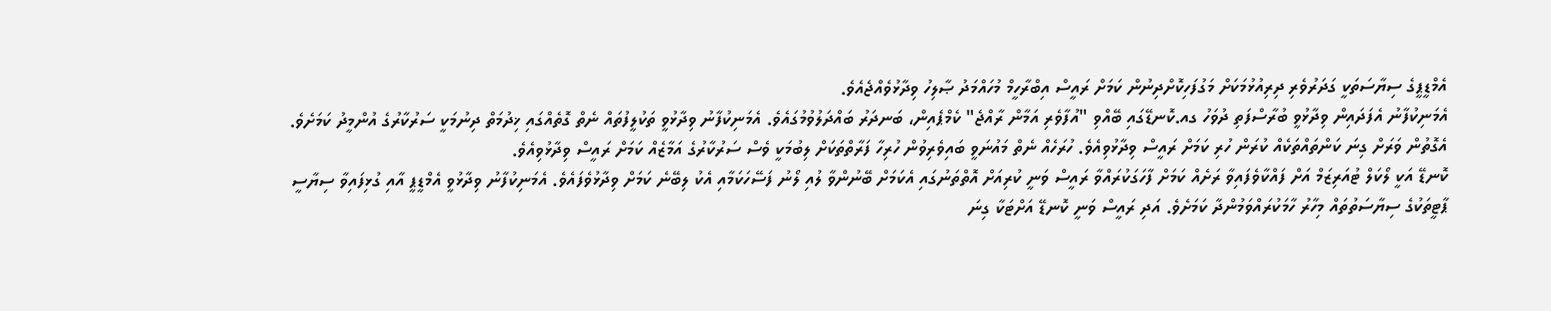އެމްޑީޕީގެ ސިޔާސަތަކީ ގަދަރުވެރި ދިރިއުޅުމަކަށް މަގުފަހިކޮށްދިނުން ކަމަށް ރައީސް އިބްރާހީމް މުހައްމަދު ޞާލިހު ވިދާޅުވެއްޖެއެވެ.
އެމަނިކުފާނު އެފަދައިން ވިދާޅުވީ ބުރާސްފަތި ދުވަހު ގއ.ކޮނޑޭގައި ބޭއްވި "އުފާވެރި އަމާން ރާއްޖެ" ކެމްޕެއިން، ބަނދަރު ބައްދަލުވުމުގައެވެ. އެމަނިކުފާނު ވިދާޅުވީ ތަކުލީފުތައް ނެތް ގޮތެއްގައި ޚިދުމަތް ދިނުމަކީ ސަރުކާރުގެ އުންމީދު ކަމަށެވެ. އެގޮތުން ވަރަށް ގިނަ ކަންތައްތަކެއް ކުރަން ހުރި ކަމަށް ރައީސް ވިދާޅުވިއެވެ. ހުރަހެއް ނެތް މައުނަވީ ބައިވެރިވުން ހުރިހާ ފަރާތްތަކަށް ލިބުމަކީ ވެސް ސަރުކާރުގެ އަމާޒެއް ކަމަށް ރައީސް ވިދާޅުވިއެވެ.
ކޮނޑޭ އަކީ ލޯކަލް ޓުއަރިޒަމް އަށް ފައްކާވެފައިވާ ރަށެއް ކަމަށް ފާހަގަކުރައްވާ ރައީސް ވަނީ ކުރިއަށް އޮތްތަނުގައި އެކަމަށް ބޭނުންވާ ލުއި ލޯނު ފަސޭހަކަމާއި އެކު ލިބޭނެ ކަމަށް ވިދާޅުވެފައެވެ. އެމަނިކުފާނު ވިދާޅުވީ އެމްޑީޕީ އާއި ގުޅިފައިވާ ސިޔާސީ ޕާޓީތަކުގެ ސިޔާސަތުތައް މިހާރު ހާމަކުރައްވަމުންދާ ކަމަށެވެ. އަދި ރައީސް ވަނީ ކޮނޑޭ އަށްޓަކާ ގިނަ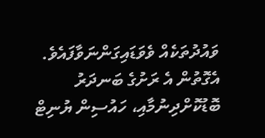ވައުދުތަކެއް ވެވަޑައިގަންނަވާފައެވެ. އެގޮތުން އެ ރަށުގެ ބަނދަރު ބޮޑުކޮށްދިނުމާއި، ހައުސިން ޔުނިޓް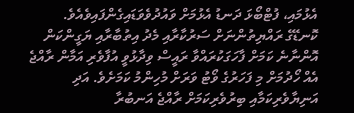އެޅުމައި، ފުޓްބޯޅަ ދަނޑު އެޅުމަށް ވައުދުވެވަޑައިގެންފައިވެއެވެ.
ކޮނޑޭގެ ރައްޔިތުންނަށް ސަރުކާރާއި މެދު އިތުބާރާއި ޔަގީންކަން އޮންނާނެ ކަމަށް ފާހަގަކުރައްވާ ރައީސް ވިދާޅުވީ އުފާވެރި އަމާން ރާއްޖެ އެއް ހޯދުމަށް މި ފަހަރުގެ ވޯޓު ވަރަށް މުހިންމު ކަމަށެވެ. އަދި އަނިޔާވެރިކަމާއި ބިރުވެރިކަމަށް ރާއްޖެ އަނބުރާ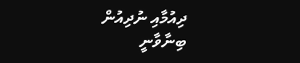ދިއުމާއި ނުދިއުން ބިނާވާނީ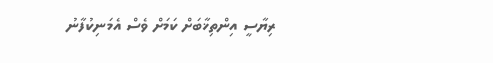ރިޔާސީ އިންތިޚާބަށް ކަމަށް ވެސް އެމަނިކުފާނު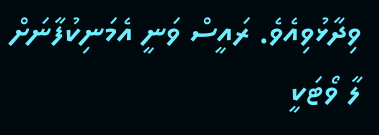ވިދާޅުވިއެވެ. ރައީސް ވަނީ އެމަނިކުފާނަށް ލާ ވޯޓަކީ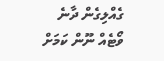ގެއްލިގެން ދާނެ ވޯޓެއް ނޫން ކަމަށް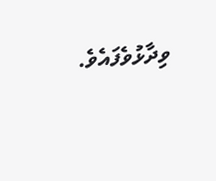ވިދާޅުވެފައެވެ.